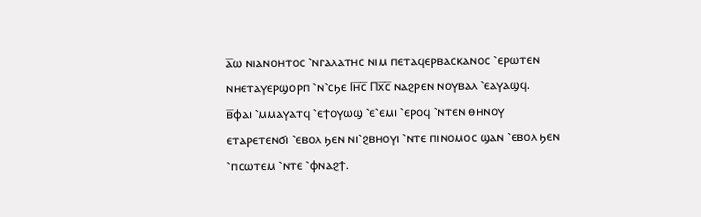ⲁ̅ⲱ ⲛⲓⲁⲛⲟⲏⲧⲟⲥ ⳿ⲛⲅⲁⲗⲁⲧⲏⲥ ⲛⲓⲙ ⲡⲉⲧⲁϥⲉⲣⲃⲁⲥⲕⲁⲛⲟⲥ ⳿ⲉⲣⲱⲧⲉⲛ ⲛⲏⲉⲧⲁⲩⲉⲣϣⲟⲣⲡ ⳿ⲛ⳿ⲥϧⲉ Ⲓⲏ̅ⲥ̅ Ⲡⲭ̅ⲥ̅ ⲛⲁϩⲣⲉⲛ ⲛⲟⲩⲃⲁⲗ ⳿ⲉⲁⲩⲁϣϥ.
ⲃ̅ⲫⲁⲓ ⳿ⲙⲙⲁⲩⲁⲧϥ ⳿ⲉϯⲟⲩⲱϣ ⳿ⲉ⳿ⲉⲙⲓ ⳿ⲉⲣⲟϥ ⳿ⲛⲧⲉⲛ ⲑⲏⲛⲟⲩ ⲉⲧⲁⲣⲉⲧⲉⲛϭⲓ ⳿ⲉⲃⲟⲗ ϧⲉⲛ ⲛⲓ⳿ϩⲃⲏⲟⲩⲓ ⳿ⲛⲧⲉ ⲡⲓⲛⲟⲙⲟⲥ ϣⲁⲛ ⳿ⲉⲃⲟⲗ ϧⲉⲛ ⳿ⲡⲥⲱⲧⲉⲙ ⳿ⲛⲧⲉ ⳿ⲫⲛⲁϩϯ.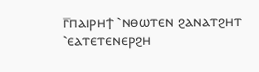ⲅ̅ⲡⲁⲓⲣⲏϯ ⳿ⲛⲑⲱⲧⲉⲛ ϩⲁⲛⲁⲧϩⲏⲧ ⳿ⲉⲁⲧⲉⲧⲉⲛⲉⲣϩⲏ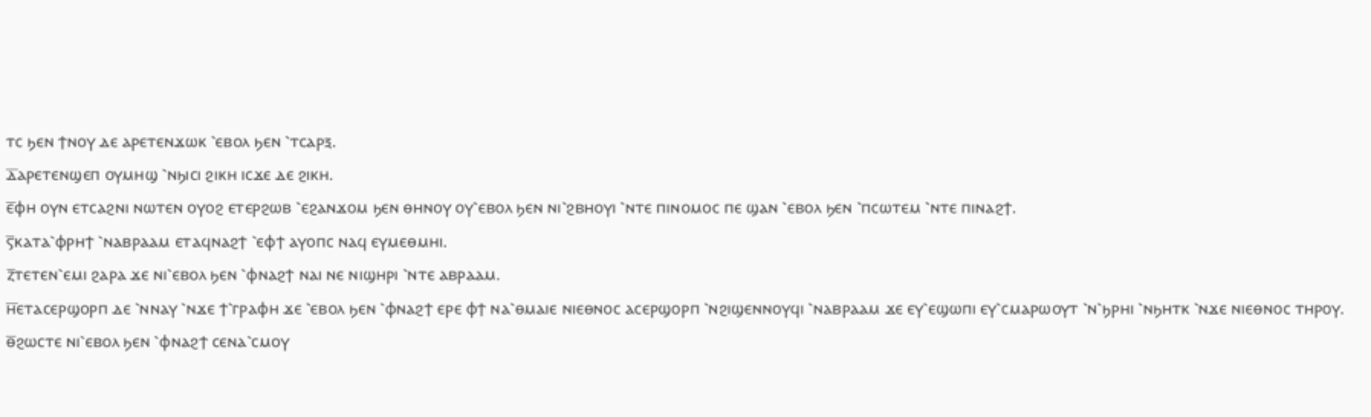ⲧⲥ ϧⲉⲛ ϯⲛⲟⲩ ⲇⲉ ⲁⲣⲉⲧⲉⲛϫⲱⲕ ⳿ⲉⲃⲟⲗ ϧⲉⲛ ⳿ⲧⲥⲁⲣⲝ.
ⲇ̅ⲁⲣⲉⲧⲉⲛϣⲉⲡ ⲟⲩⲙⲏϣ ⳿ⲛϧⲓⲥⲓ ϩⲓⲕⲏ ⲓⲥϫⲉ ⲇⲉ ϩⲓⲕⲏ.
ⲉ̅ⲫⲏ ⲟⲩⲛ ⲉⲧⲥⲁϩⲛⲓ ⲛⲱⲧⲉⲛ ⲟⲩⲟϩ ⲉⲧⲉⲣϩⲱⲃ ⳿ⲉϩⲁⲛϫⲟⲙ ϧⲉⲛ ⲑⲏⲛⲟⲩ ⲟⲩ⳿ⲉⲃⲟⲗ ϧⲉⲛ ⲛⲓ⳿ϩⲃⲏⲟⲩⲓ ⳿ⲛⲧⲉ ⲡⲓⲛⲟⲙⲟⲥ ⲡⲉ ϣⲁⲛ ⳿ⲉⲃⲟⲗ ϧⲉⲛ ⳿ⲡⲥⲱⲧⲉⲙ ⳿ⲛⲧⲉ ⲡⲓⲛⲁϩϯ.
ⲋ̅ⲕⲁⲧⲁ⳿ⲫⲣⲏϯ ⳿ⲛⲁⲃⲣⲁⲁⲙ ⲉⲧⲁϥⲛⲁϩϯ ⳿ⲉⲫϯ ⲁⲩⲟⲡⲥ ⲛⲁϥ ⲉⲩⲙⲉⲑⲙⲏⲓ.
ⲍ̅ⲧⲉⲧⲉⲛ⳿ⲉⲙⲓ ϩⲁⲣⲁ ϫⲉ ⲛⲓ⳿ⲉⲃⲟⲗ ϧⲉⲛ ⳿ⲫⲛⲁϩϯ ⲛⲁⲓ ⲛⲉ ⲛⲓϣⲏⲣⲓ ⳿ⲛⲧⲉ ⲁⲃⲣⲁⲁⲙ.
ⲏ̅ⲉⲧⲁⲥⲉⲣϣⲟⲣⲡ ⲇⲉ ⳿ⲛⲛⲁⲩ ⳿ⲛϫⲉ ϯ⳿ⲅⲣⲁⲫⲏ ϫⲉ ⳿ⲉⲃⲟⲗ ϧⲉⲛ ⳿ⲫⲛⲁϩϯ ⲉⲣⲉ ⲫϯ ⲛⲁ⳿ⲑⲙⲁⲓⲉ ⲛⲓⲉⲑⲛⲟⲥ ⲁⲥⲉⲣϣⲟⲣⲡ ⳿ⲛϩⲓϣⲉⲛⲛⲟⲩϥⲓ ⳿ⲛⲁⲃⲣⲁⲁⲙ ϫⲉ ⲉⲩ⳿ⲉϣⲱⲡⲓ ⲉⲩ⳿ⲥⲙⲁⲣⲱⲟⲩⲧ ⳿ⲛ⳿ϧⲣⲏⲓ ⳿ⲛϧⲏⲧⲕ ⳿ⲛϫⲉ ⲛⲓⲉⲑⲛⲟⲥ ⲧⲏⲣⲟⲩ.
ⲑ̅ϩⲱⲥⲧⲉ ⲛⲓ⳿ⲉⲃⲟⲗ ϧⲉⲛ ⳿ⲫⲛⲁϩϯ ⲥⲉⲛⲁ⳿ⲥⲙⲟⲩ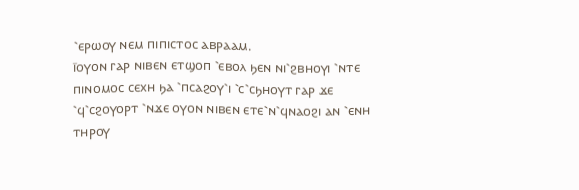⳿ⲉⲣⲱⲟⲩ ⲛⲉⲙ ⲡⲓⲡⲓⲥⲧⲟⲥ ⲁⲃⲣⲁⲁⲙ.
ⲓ̅ⲟⲩⲟⲛ ⲅⲁⲣ ⲛⲓⲃⲉⲛ ⲉⲧϣⲟⲡ ⳿ⲉⲃⲟⲗ ϧⲉⲛ ⲛⲓ⳿ϩⲃⲏⲟⲩⲓ ⳿ⲛⲧⲉ ⲡⲓⲛⲟⲙⲟⲥ ⲥⲉⲭⲏ ϧⲁ ⳿ⲡⲥⲁϩⲟⲩ⳿ⲓ ⳿ⲥ⳿ⲥϧⲏⲟⲩⲧ ⲅⲁⲣ ϫⲉ ⳿ϥ⳿ⲥϩⲟⲩⲟⲣⲧ ⳿ⲛϫⲉ ⲟⲩⲟⲛ ⲛⲓⲃⲉⲛ ⲉⲧⲉ⳿ⲛ⳿ϥⲛⲁⲟϩⲓ ⲁⲛ ⳿ⲉⲛⲏ ⲧⲏⲣⲟⲩ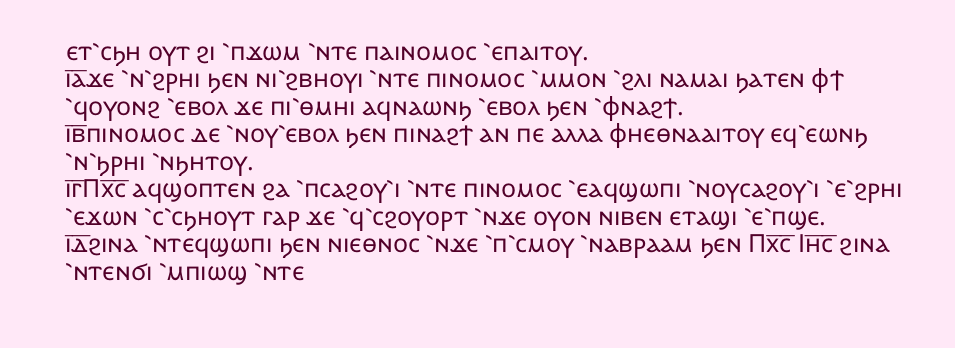ⲉⲧ⳿ⲥϧⲏ ⲟⲩⲧ ϩⲓ ⳿ⲡϫⲱⲙ ⳿ⲛⲧⲉ ⲡⲁⲓⲛⲟⲙⲟⲥ ⳿ⲉⲡⲁⲓⲧⲟⲩ.
ⲓ̅ⲁ̅ϫⲉ ⳿ⲛ⳿ϩⲣⲏⲓ ϧⲉⲛ ⲛⲓ⳿ϩⲃⲏⲟⲩⲓ ⳿ⲛⲧⲉ ⲡⲓⲛⲟⲙⲟⲥ ⳿ⲙⲙⲟⲛ ⳿ϩⲗⲓ ⲛⲁⲙⲁⲓ ϧⲁⲧⲉⲛ ⲫϯ ⳿ϥⲟⲩⲟⲛϩ ⳿ⲉⲃⲟⲗ ϫⲉ ⲡⲓ⳿ⲑⲙⲏⲓ ⲁϥⲛⲁⲱⲛϧ ⳿ⲉⲃⲟⲗ ϧⲉⲛ ⳿ⲫⲛⲁϩϯ.
ⲓ̅ⲃ̅ⲡⲓⲛⲟⲙⲟⲥ ⲇⲉ ⳿ⲛⲟⲩ⳿ⲉⲃⲟⲗ ϧⲉⲛ ⲡⲓⲛⲁϩϯ ⲁⲛ ⲡⲉ ⲁⲗⲗⲁ ⲫⲏⲉⲑⲛⲁⲁⲓⲧⲟⲩ ⲉϥ⳿ⲉⲱⲛϧ ⳿ⲛ⳿ϧⲣⲏⲓ ⳿ⲛϧⲏⲧⲟⲩ.
ⲓ̅ⲅ̅Ⲡⲭ̅ⲥ̅ ⲁϥϣⲟⲡⲧⲉⲛ ϩⲁ ⳿ⲡⲥⲁϩⲟⲩ⳿ⲓ ⳿ⲛⲧⲉ ⲡⲓⲛⲟⲙⲟⲥ ⳿ⲉⲁϥϣⲱⲡⲓ ⳿ⲛⲟⲩⲥⲁϩⲟⲩ⳿ⲓ ⳿ⲉ⳿ϩⲣⲏⲓ ⳿ⲉϫⲱⲛ ⳿ⲥ⳿ⲥϧⲏⲟⲩⲧ ⲅⲁⲣ ϫⲉ ⳿ϥ⳿ⲥϩⲟⲩⲟⲣⲧ ⳿ⲛϫⲉ ⲟⲩⲟⲛ ⲛⲓⲃⲉⲛ ⲉⲧⲁϣⲓ ⳿ⲉ⳿ⲡϣⲉ.
ⲓ̅ⲇ̅ϩⲓⲛⲁ ⳿ⲛⲧⲉϥϣⲱⲡⲓ ϧⲉⲛ ⲛⲓⲉⲑⲛⲟⲥ ⳿ⲛϫⲉ ⳿ⲡ⳿ⲥⲙⲟⲩ ⳿ⲛⲁⲃⲣⲁⲁⲙ ϧⲉⲛ Ⲡⲭ̅ⲥ̅ Ⲓⲏ̅ⲥ̅ ϩⲓⲛⲁ ⳿ⲛⲧⲉⲛϭⲓ ⳿ⲙⲡⲓⲱϣ ⳿ⲛⲧⲉ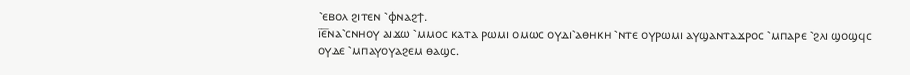⳿ⲉⲃⲟⲗ ϩⲓⲧⲉⲛ ⳿ⲫⲛⲁϩϯ.
ⲓ̅ⲉ̅ⲛⲁ⳿ⲥⲛⲏⲟⲩ ⲁⲓϫⲱ ⳿ⲙⲙⲟⲥ ⲕⲁⲧⲁ ⲣⲱⲙⲓ ⲟⲙⲱⲥ ⲟⲩⲇⲓ⳿ⲁⲑⲏⲕⲏ ⳿ⲛⲧⲉ ⲟⲩⲣⲱⲙⲓ ⲁⲩϣⲁⲛⲧⲁϫⲣⲟⲥ ⳿ⲙⲡⲁⲣⲉ ⳿ϩⲗⲓ ϣⲟϣϥⲥ ⲟⲩⲇⲉ ⳿ⲙⲡⲁⲩⲟⲩⲁϩⲉⲙ ⲑⲁϣⲥ.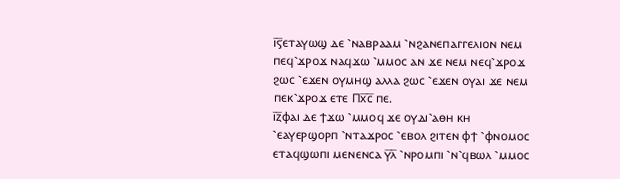ⲓ̅ⲋ̅ⲉⲧⲁⲩⲱϣ ⲇⲉ ⳿ⲛⲁⲃⲣⲁⲁⲙ ⳿ⲛϩⲁⲛⲉⲡⲁⲅⲅⲉⲗⲓⲟⲛ ⲛⲉⲙ ⲡⲉϥ⳿ϫⲣⲟϫ ⲛⲁϥϫⲱ ⳿ⲙⲙⲟⲥ ⲁⲛ ϫⲉ ⲛⲉⲙ ⲛⲉϥ⳿ϫⲣⲟϫ ϩⲱⲥ ⳿ⲉϫⲉⲛ ⲟⲩⲙⲏϣ ⲁⲗⲗⲁ ϩⲱⲥ ⳿ⲉϫⲉⲛ ⲟⲩⲁⲓ ϫⲉ ⲛⲉⲙ ⲡⲉⲕ⳿ϫⲣⲟϫ ⲉⲧⲉ Ⲡⲭ̅ⲥ̅ ⲡⲉ.
ⲓ̅ⲍ̅ⲫⲁⲓ ⲇⲉ ϯϫⲱ ⳿ⲙⲙⲟϥ ϫⲉ ⲟⲩⲇⲓ⳿ⲁⲑⲏ ⲕⲏ ⳿ⲉⲁⲩⲉⲣϣⲟⲣⲡ ⳿ⲛⲧⲁϫⲣⲟⲥ ⳿ⲉⲃⲟⲗ ϩⲓⲧⲉⲛ ⲫϯ ⳿ⲫⲛⲟⲙⲟⲥ ⲉⲧⲁϥϣⲱⲡⲓ ⲙⲉⲛⲉⲛⲥⲁ ⲩ̅ⲗ̅ ⳿ⲛⲣⲟⲙⲡⲓ ⳿ⲛ⳿ϥⲃⲱⲗ ⳿ⲙⲙⲟⲥ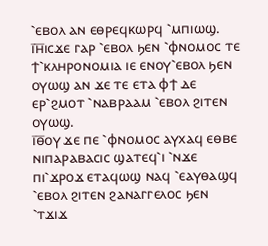⳿ⲉⲃⲟⲗ ⲁⲛ ⲉⲑⲣⲉϥⲕⲱⲣϥ ⳿ⲙⲡⲓⲱϣ.
ⲓ̅ⲏ̅ⲓⲥϫⲉ ⲅⲁⲣ ⳿ⲉⲃⲟⲗ ϧⲉⲛ ⳿ⲫⲛⲟⲙⲟⲥ ⲧⲉ ϯ⳿ⲕⲗⲏⲣⲟⲛⲟⲙⲓⲁ ⲓⲉ ⲉⲛⲟⲩ⳿ⲉⲃⲟⲗ ϧⲉⲛ ⲟⲩⲱϣ ⲁⲛ ϫⲉ ⲧⲉ ⲉⲧⲁ ⲫϯ ⲇⲉ ⲉⲣ⳿ϩⲙⲟⲧ ⳿ⲛⲁⲃⲣⲁⲁⲙ ⳿ⲉⲃⲟⲗ ϩⲓⲧⲉⲛ ⲟⲩⲱϣ.
ⲓ̅ⲑ̅ⲟⲩ ϫⲉ ⲡⲉ ⳿ⲫⲛⲟⲙⲟⲥ ⲁⲩⲭⲁϥ ⲉⲑⲃⲉ ⲛⲓⲡⲁⲣⲁⲃⲁⲥⲓⲥ ϣⲁⲧⲉϥ⳿ⲓ ⳿ⲛϫⲉ ⲡⲓ⳿ϫⲣⲟϫ ⲉⲧⲁϥⲱϣ ⲛⲁϥ ⳿ⲉⲁⲩⲑⲁϣϥ ⳿ⲉⲃⲟⲗ ϩⲓⲧⲉⲛ ϩⲁⲛⲁⲅⲅⲉⲗⲟⲥ ϧⲉⲛ ⳿ⲧϫⲓϫ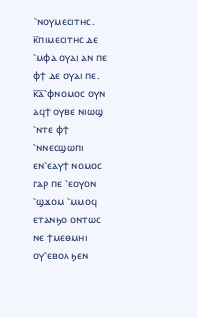⳿ⲛⲟⲩⲙⲉⲥⲓⲧⲏⲥ.
ⲕ̅ⲡⲓⲙⲉⲥⲓⲧⲏⲥ ⲇⲉ ⳿ⲙⲫⲁ ⲟⲩⲁⲓ ⲁⲛ ⲡⲉ ⲫϯ ⲇⲉ ⲟⲩⲁⲓ ⲡⲉ.
ⲕ̅ⲁ̅⳿ⲫⲛⲟⲙⲟⲥ ⲟⲩⲛ ⲁϥϯ ⲟⲩⲃⲉ ⲛⲓⲱϣ ⳿ⲛⲧⲉ ⲫϯ ⳿ⲛⲛⲉⲥϣⲱⲡⲓ ⲉⲛ⳿ⲉⲁⲩϯ ⲛⲟⲙⲟⲥ ⲅⲁⲣ ⲡⲉ ⳿ⲉⲟⲩⲟⲛ ⳿ϣϫⲟⲙ ⳿ⲙⲙⲟϥ ⲉⲧⲁⲛϧⲟ ⲟⲛⲧⲱⲥ ⲛⲉ ϯⲙⲉⲑⲙⲏⲓ ⲟⲩ⳿ⲉⲃⲟⲗ ϧⲉⲛ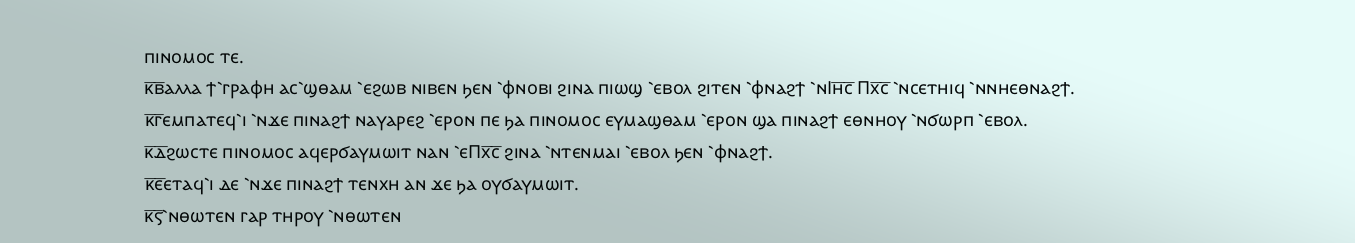ⲡⲓⲛⲟⲙⲟⲥ ⲧⲉ.
ⲕ̅ⲃ̅ⲁⲗⲗⲁ ϯ⳿ⲅⲣⲁⲫⲏ ⲁⲥ⳿ϣⲑⲁⲙ ⳿ⲉϩⲱⲃ ⲛⲓⲃⲉⲛ ϧⲉⲛ ⳿ⲫⲛⲟⲃⲓ ϩⲓⲛⲁ ⲡⲓⲱϣ ⳿ⲉⲃⲟⲗ ϩⲓⲧⲉⲛ ⳿ⲫⲛⲁϩϯ ⳿ⲛⲒⲏ̅ⲥ̅ Ⲡⲭ̅ⲥ̅ ⳿ⲛⲥⲉⲧⲏⲓϥ ⳿ⲛⲛⲏⲉⲑⲛⲁϩϯ.
ⲕ̅ⲅ̅ⲉⲙⲡⲁⲧⲉϥ⳿ⲓ ⳿ⲛϫⲉ ⲡⲓⲛⲁϩϯ ⲛⲁⲩⲁⲣⲉϩ ⳿ⲉⲣⲟⲛ ⲡⲉ ϧⲁ ⲡⲓⲛⲟⲙⲟⲥ ⲉⲩⲙⲁϣⲑⲁⲙ ⳿ⲉⲣⲟⲛ ϣⲁ ⲡⲓⲛⲁϩϯ ⲉⲑⲛⲏⲟⲩ ⳿ⲛϭⲱⲣⲡ ⳿ⲉⲃⲟⲗ.
ⲕ̅ⲇ̅ϩⲱⲥⲧⲉ ⲡⲓⲛⲟⲙⲟⲥ ⲁϥⲉⲣϭⲁⲩⲙⲱⲓⲧ ⲛⲁⲛ ⳿ⲉⲠⲭ̅ⲥ̅ ϩⲓⲛⲁ ⳿ⲛⲧⲉⲛⲙⲁⲓ ⳿ⲉⲃⲟⲗ ϧⲉⲛ ⳿ⲫⲛⲁϩϯ.
ⲕ̅ⲉ̅ⲉⲧⲁϥ⳿ⲓ ⲇⲉ ⳿ⲛϫⲉ ⲡⲓⲛⲁϩϯ ⲧⲉⲛⲭⲏ ⲁⲛ ϫⲉ ϧⲁ ⲟⲩϭⲁⲩⲙⲱⲓⲧ.
ⲕ̅ⲋ̅⳿ⲛⲑⲱⲧⲉⲛ ⲅⲁⲣ ⲧⲏⲣⲟⲩ ⳿ⲛⲑⲱⲧⲉⲛ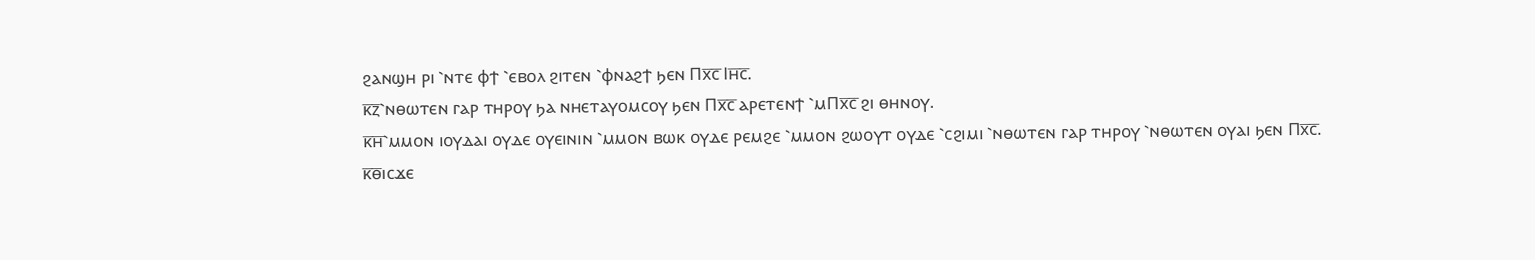ϩⲁⲛϣⲏ ⲣⲓ ⳿ⲛⲧⲉ ⲫϯ ⳿ⲉⲃⲟⲗ ϩⲓⲧⲉⲛ ⳿ⲫⲛⲁϩϯ ϧⲉⲛ Ⲡⲭ̅ⲥ̅ Ⲓⲏ̅ⲥ̅.
ⲕ̅ⲍ̅⳿ⲛⲑⲱⲧⲉⲛ ⲅⲁⲣ ⲧⲏⲣⲟⲩ ϧⲁ ⲛⲏⲉⲧⲁⲩⲟⲙⲥⲟⲩ ϧⲉⲛ Ⲡⲭ̅ⲥ̅ ⲁⲣⲉⲧⲉⲛϯ ⳿ⲙⲠⲭ̅ⲥ̅ ϩⲓ ⲑⲏⲛⲟⲩ.
ⲕ̅ⲏ̅⳿ⲙⲙⲟⲛ ⲓⲟⲩⲇⲁⲓ ⲟⲩⲇⲉ ⲟⲩⲉⲓⲛⲓⲛ ⳿ⲙⲙⲟⲛ ⲃⲱⲕ ⲟⲩⲇⲉ ⲣⲉⲙϩⲉ ⳿ⲙⲙⲟⲛ ϩⲱⲟⲩⲧ ⲟⲩⲇⲉ ⳿ⲥϩⲓⲙⲓ ⳿ⲛⲑⲱⲧⲉⲛ ⲅⲁⲣ ⲧⲏⲣⲟⲩ ⳿ⲛⲑⲱⲧⲉⲛ ⲟⲩⲁⲓ ϧⲉⲛ Ⲡⲭ̅ⲥ̅.
ⲕ̅ⲑ̅ⲓⲥϫⲉ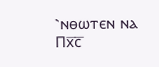⳿ⲛⲑⲱⲧⲉⲛ ⲛⲁ Ⲡⲭ̅ⲥ̅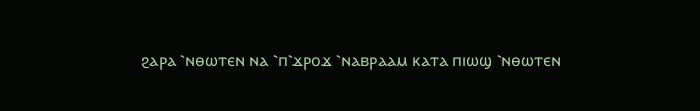ϩⲁⲣⲁ ⳿ⲛⲑⲱⲧⲉⲛ ⲛⲁ ⳿ⲡ⳿ϫⲣⲟϫ ⳿ⲛⲁⲃⲣⲁⲁⲙ ⲕⲁⲧⲁ ⲡⲓⲱϣ ⳿ⲛⲑⲱⲧⲉⲛ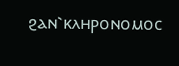ϩⲁⲛ⳿ⲕⲗⲏⲣⲟⲛⲟⲙⲟⲥ